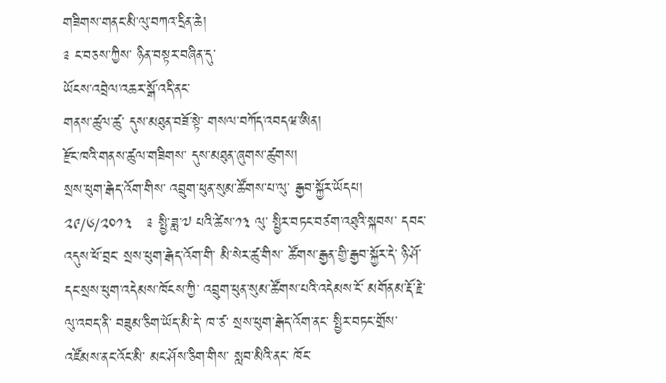གཟིགས་གནང་མི་ལུ་བཀའ་དྲིན་ཆེ།
༉ ང་བཅས་ཀྱིས་ ཉིན་བསྟར་བཞིན་དུ་
ཡོངས་འབྲེལ་འཆར་སྒོ་འདི་ནང་
གནས་ཚུལ་ཚུ་ དུས་མཐུན་བཟོ་སྟེ་ གསལ་བཀོད་འབདཝ་ཨིན།
རྫོང་ཁའི་གནས་ཚུལ་གཟིགས་ དུས་མཐུན་ཞུགས་ཚུགས།
སྲས་ཕུག་རྒེད་འོག་གིས་ འབྲུག་ཕུན་སུམ་ཚོགས་པ་ལུ་ རྒྱབ་སྐྱོར་ཡོདཔ།
༢༩/༦/༢༠༡༣   ༉ སྤྱི་ཟླ་༧ པའི་ཚེས་༡༣ ལུ་ སྤྱིར་བཏང་བཙག་འཐུའི་སྐབས་ དབང་འདུས་ཕོ་བྲང་ སྲས་ཕུག་རྒེད་འོག་གི་ མི་སེར་ཚུ་གིས་ ཚོགས་རྒྱན་གྱི་རྒྱབ་སྐྱོར་དེ་ ཉི་ཤོ་དང་སྲས་ཕུག་འདེམས་ཁོངས་ཀྱི་ འབྲུག་ཕུན་སུམ་ཚོགས་པའི་འདེམས་ངོ་ མགོནམ་རྡོ་རྗེ་ལུ་འབད་ནི་ བཟུམ་ཅིག་ཡོད་མི་དེ་ ཁ་ཙ་ སྲས་ཕུག་རྒེད་འོག་ནང་ སྤྱིར་བཏང་གྲོས་འཛོམས་ནང་འོང་མི་ མང་ཤོས་ཅིག་གིས་ སླབ་མིའི་ནང་ ཁོང་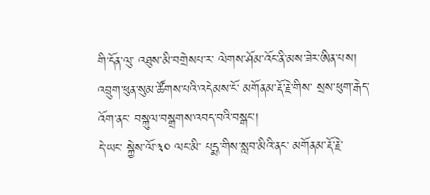གི་དོན་ལུ་ འཐུས་མི་བགྲེསཔ་ར་ ལེགས་ཤོམ་འོང་ནི་མས་ཟེར་ཨིན་པས།
འབྲུག་ཕུན་སུམ་ཚོགས་པའི་འདེམས་ངོ་ མགོནམ་རྡོ་རྗེ་གིས་ སྲས་ཕུག་རྒེད་འོག་ནང་ བསྐུལ་བསྒྲགས་འབད་བའི་བསྒང་།
དེ་ཡང་ སྐྱེས་ལོ་༣༠ ལང་མི་ པདྨ་གིས་སླབ་མིའི་ནང་ མགོནམ་རྡོ་རྗེ་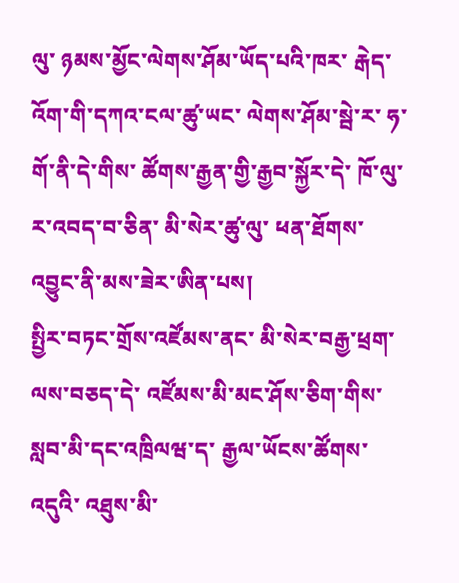ལུ་ ཉམས་མྱོང་ལེགས་ཤོམ་ཡོད་པའི་ཁར་ རྒེད་འོག་གི་དཀའ་ངལ་ཚུ་ཡང་ ལེགས་ཤོམ་སྦེ་ར་ ཧ་གོ་ནི་དེ་གིས་ ཚོགས་རྒྱན་གྱི་རྒྱབ་སྐྱོར་དེ་ ཁོ་ལུ་ར་འབད་བ་ཅིན་ མི་སེར་ཚུ་ལུ་ ཕན་ཐོགས་འབྱུང་ནི་མས་ཟེར་ཨིན་པས།
སྤྱིར་བཏང་གྲོས་འཛོམས་ནང་ མི་སེར་བརྒྱ་ཕྲག་ལས་བཅད་དེ་ འཛོམས་མི་མང་ཤོས་ཅིག་གིས་ སླབ་མི་དང་འཁྲིལཝ་ད་ རྒྱལ་ཡོངས་ཚོགས་འདུའི་ འཐུས་མི་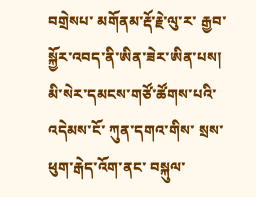བགྲེསཔ་ མགོནམ་རྡོ་རྗེ་ལུ་ར་ རྒྱབ་སྐྱོར་འབད་ནི་ཨིན་ཟེར་ཨིན་པས།
མི་སེར་དམངས་གཙོ་ཚོགས་པའི་འདེམས་ངོ་ ཀུན་དགའ་གིས་ སྲས་ཕུག་རྒེད་འོག་ནང་ བསྐུལ་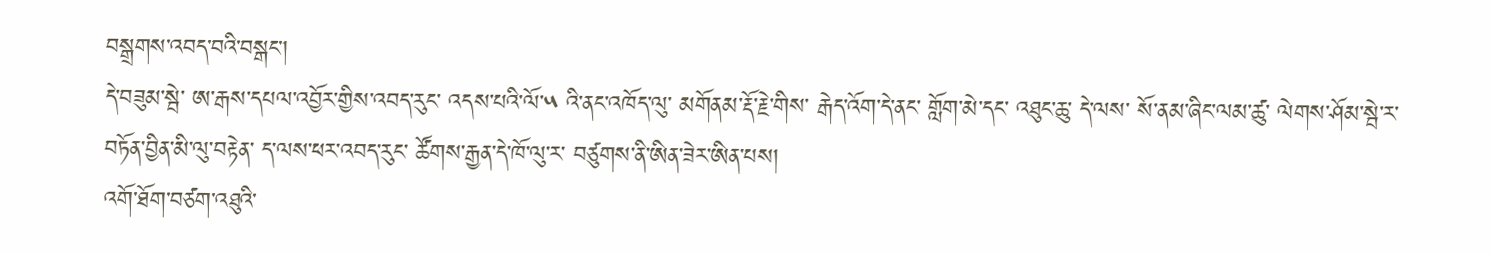བསྒྲགས་འབད་བའི་བསྒང་།
དེ་བཟུམ་སྦེ་ ཨ་རྒས་དཔལ་འབྱོར་གྱིས་འབད་རུང་ འདས་པའི་ལོ་༥ འི་ནང་འཁོད་ལུ་ མགོནམ་རྡོ་རྗེ་གིས་ རྒེད་འོག་དེ་ནང་ གློག་མེ་དང་ འཐུང་ཆུ་ དེ་ལས་ སོ་ནམ་ཞིང་ལམ་ཚུ་ ལེགས་ཤོམ་སྦེ་ར་ བཏོན་བྱིན་མི་ལུ་བརྟེན་ ད་ལས་ཕར་འབད་རུང་ ཚོགས་རྒྱན་དེ་ཁོ་ལུ་ར་ བཙུགས་ནི་ཨིན་ཟེར་ཨིན་པས།
འགོ་ཐོག་བཙག་འཐུའི་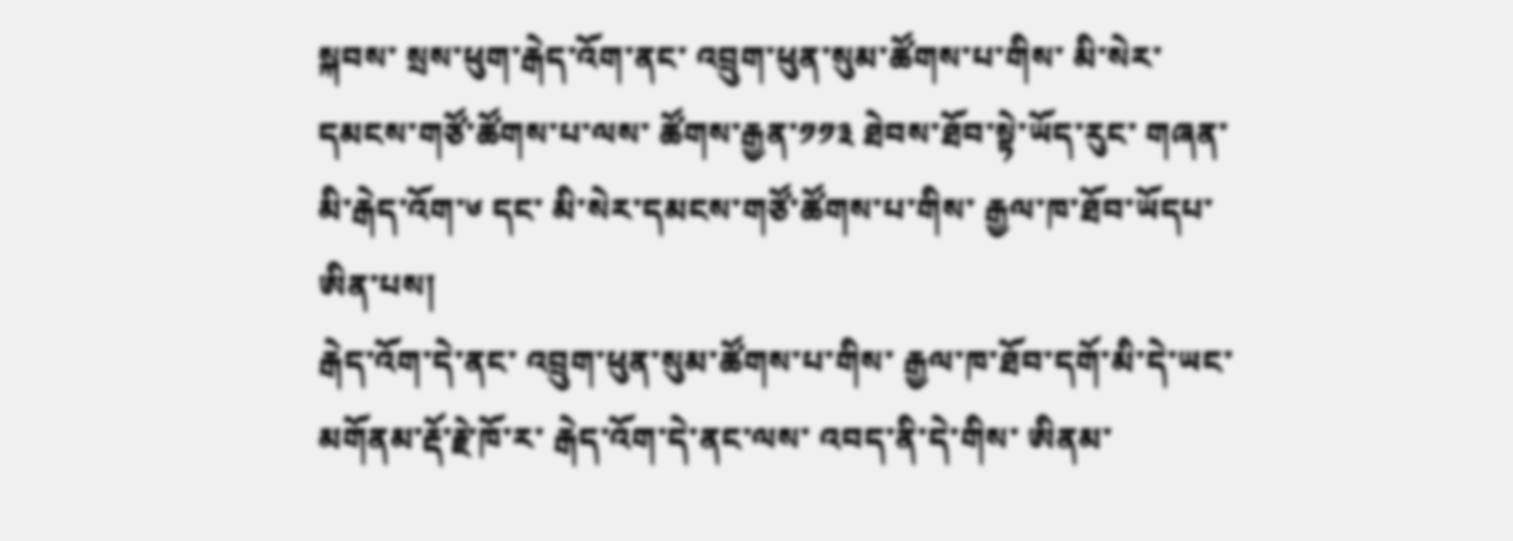སྐབས་ སྲས་ཕུག་རྒེད་འོག་ནང་ འབྲུག་ཕུན་སུམ་ཚོགས་པ་གིས་ མི་སེར་དམངས་གཙོ་ཚོགས་པ་ལས་ ཚོགས་རྒྱན་༡༡༣ ཐེབས་ཐོབ་སྟེ་ཡོད་རུང་ གཞན་མི་རྒེད་འོག་༦ དང་ མི་སེར་དམངས་གཙོ་ཚོགས་པ་གིས་ རྒྱལ་ཁ་ཐོབ་ཡོདཔ་ཨིན་པས།
རྒེད་འོག་དེ་ནང་ འབྲུག་ཕུན་སུམ་ཚོགས་པ་གིས་ རྒྱལ་ཁ་ཐོབ་དགོ་མི་དེ་ཡང་ མགོནམ་རྡོ་རྗེ་ཁོ་ར་ རྒེད་འོག་དེ་ནང་ལས་ འབད་ནི་དེ་གིས་ ཨིནམ་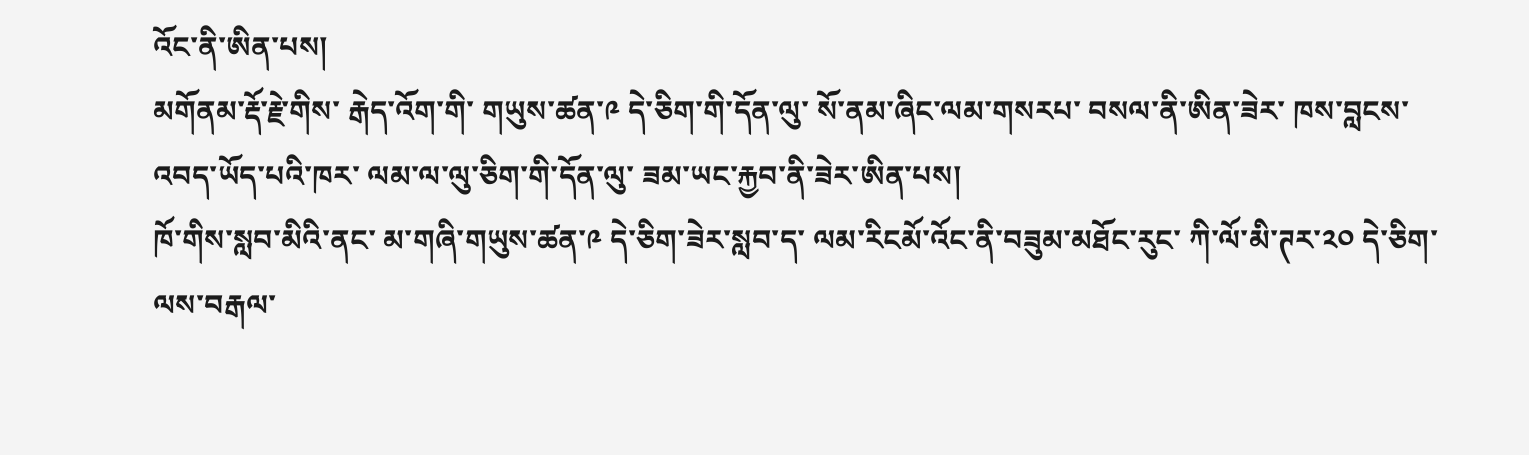འོང་ནི་ཨིན་པས།
མགོནམ་རྡོ་རྗེ་གིས་ རྒེད་འོག་གི་ གཡུས་ཚན་༩ དེ་ཅིག་གི་དོན་ལུ་ སོ་ནམ་ཞིང་ལམ་གསརཔ་ བསལ་ནི་ཨིན་ཟེར་ ཁས་བླངས་འབད་ཡོད་པའི་ཁར་ ལམ་ལ་ལུ་ཅིག་གི་དོན་ལུ་ ཟམ་ཡང་རྐྱབ་ནི་ཟེར་ཨིན་པས།
ཁོ་གིས་སླབ་མིའི་ནང་ མ་གཞི་གཡུས་ཚན་༩ དེ་ཅིག་ཟེར་སླབ་ད་ ལམ་རིངམོ་འོང་ནི་བཟུམ་མཐོང་རུང་ ཀི་ལོ་མི་ཊར་༢༠ དེ་ཅིག་ལས་བརྒལ་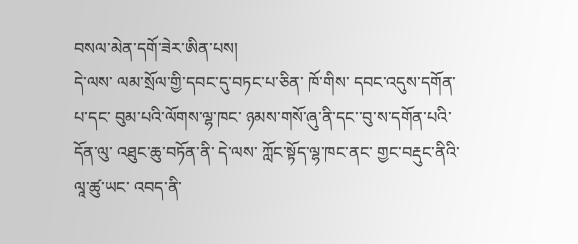བསལ་མེན་དགོ་ཟེར་ཨིན་པས།
དེ་ལས་ ལམ་སྲོལ་གྱི་དབང་དུ་བཏང་པ་ཅིན་ ཁོ་གིས་ དབང་འདུས་དགོན་པ་དང་ བུམ་པའི་ལོགས་ལྷ་ཁང་ ཉམས་གསོ་ཞུ་ནི་དང་་བུ་ས་དགོན་པའི་དོན་ལུ་ འཐུང་ཆུ་བཏོན་ནི་ དེ་ལས་ ཀློང་སྟོད་ལྷ་ཁང་ནང་ གྱང་བརྡུང་ནིའི་ལཱ་ཚུ་ཡང་ འབད་ནི་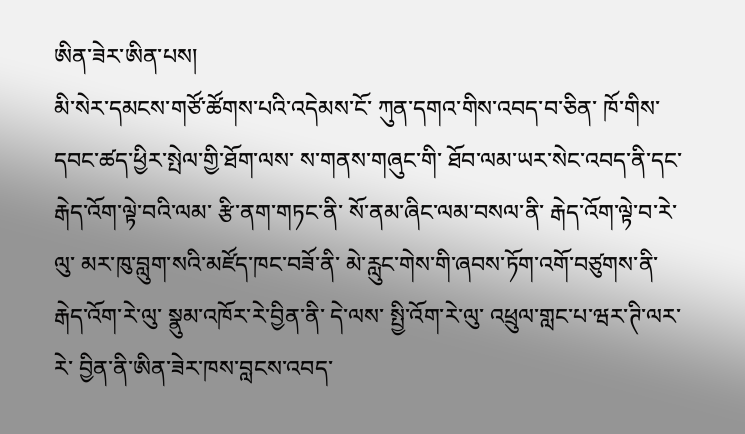ཨིན་ཟེར་ཨིན་པས།
མི་སེར་དམངས་གཙོ་ཚོགས་པའི་འདེམས་ངོ་ ཀུན་དགའ་གིས་འབད་བ་ཅིན་ ཁོ་གིས་ དབང་ཚད་ཕྱིར་སྤེལ་གྱི་ཐོག་ལས་ ས་གནས་གཞུང་གི་ ཐོབ་ལམ་ཡར་སེང་འབད་ནི་དང་ རྒེད་འོག་ལྟེ་བའི་ལམ་ རྩི་ནག་གཏང་ནི་ སོ་ནམ་ཞིང་ལམ་བསལ་ནི་ རྒེད་འོག་ལྟེ་བ་རེ་ལུ་ མར་ཁུ་བླུག་སའི་མཛོད་ཁང་བཟོ་ནི་ མེ་རླུང་གེས་གི་ཞབས་ཏོག་འགོ་བཙུགས་ནི་ རྒེད་འོག་རེ་ལུ་ སྣུམ་འཁོར་རེ་བྱིན་ནི་ དེ་ལས་ སྤྱི་འོག་རེ་ལུ་ འཕྲུལ་གླང་པ་ཝར་ཊི་ལར་རེ་ བྱིན་ནི་ཨིན་ཟེར་ཁས་བླངས་འབད་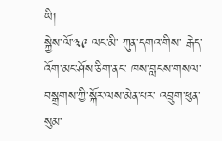ཡི།
སྐྱེས་ལོ་༣༩ ལང་མི་ ཀུན་དགའ་གིས་ རྒེད་འོག་མང་ཤོས་ཅིག་ནང་ ཁས་བླངས་གསལ་བསྒྲགས་ཀྱི་སྐོར་ལས་མེན་པར་ འབྲུག་ཕུན་སུམ་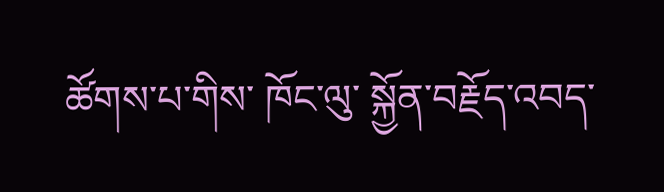ཚོགས་པ་གིས་ ཁོང་ལུ་ སྐྱོན་བརྗོད་འབད་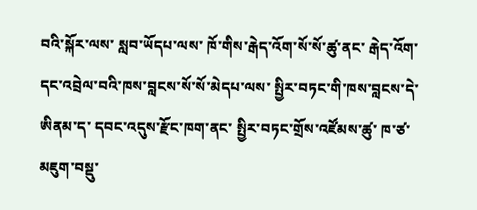བའི་སྐོར་ལས་ སླབ་ཡོདཔ་ལས་ ཁོ་གིས་རྒེད་འོག་སོ་སོ་ཚུ་ནང་ རྒེད་འོག་དང་འབྲེལ་བའི་ཁས་བླངས་སོ་སོ་མེདཔ་ལས་ སྤྱིར་བཏང་གི་ཁས་བླངས་དེ་ཨིནམ་ད་ དབང་འདུས་རྫོང་ཁག་ནང་ སྤྱིར་བཏང་གྲོས་འཛོམས་ཚུ་ ཁ་ཙ་ མཇུག་བསྡུ་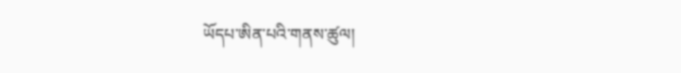ཡོདཔ་ཨིན་པའི་གནས་ཚུལ།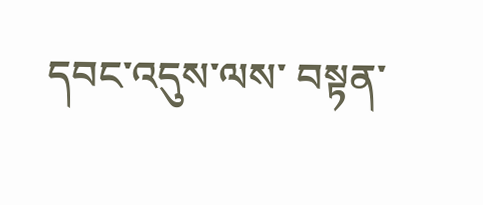དབང་འདུས་ལས་ བསྟན་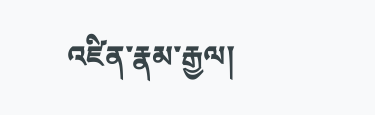འཛིན་རྣམ་རྒྱལ།